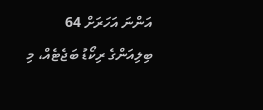އަންނަ އަހަރަށް 64 ބިލިއަންގެ ރިކޯޑު ބަޖެޓެއް، މި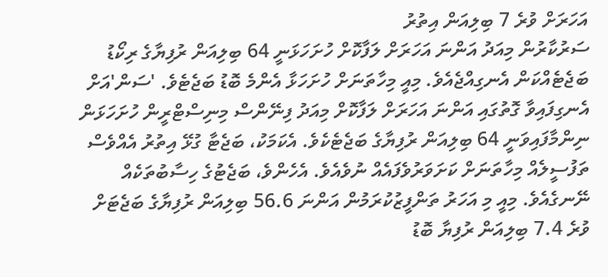އަހަރަށް ވުރެ 7 ބިލިއަން އިތުރު
ސަރުކާރުން މިއަދު އަންނަ އަހަރަށް ލަފާކޮށް ހުށަހަޅަނީ 64 ބިލިއަން ރުފިޔާގެ ރިކޯޑު ބަޖެޓެއްކަން އެނގިއްޖެއެވެ. މިއީ މިހާތަނަށް ހުށަހަޅާ އެންމެ ބޮޑު ބަޖެޓެވެ. 'ސަން'އަށް އެނގިފައިވާ ގޮތުގައި އަންނަ އަހަރަށް ލަފާކޮށް މިއަދު ފިނޭންސް މިނިސްޓްރީން ހުށަހަޅަން ނިންމާފައިވަނީ 64 ބިލިއަން ރުފިޔާގެ ބަޖެޓެކެވެ. އެކަމަކު، ބަޖެޓާ ގުޅޭ އިތުރު އެއްވެސް ތަފުސީލެއް މިހާތަނަށް ކަށަވަރުވެފައެއް ނުވެއެވެ. އެހެންވެ، ބަޖެޓުގެ ހިސާބުތަކެއް ނޭނގެއެވެ. މިއީ މި އަހަރު ތަންފީޒުކުރަމުން އަންނަ 56.6 ބިލިއަން ރުފިޔާގެ ބަޖެޓަށް ވުރެ 7.4 ބިލިއަން ރުފިޔާ ބޮޑު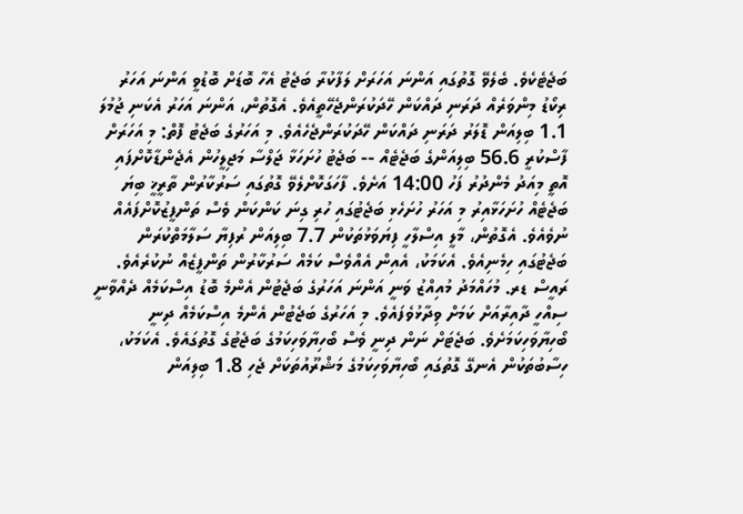ބަޖެޓެކެވެ. ބެލެވޭ ގޮތުގައި އަންނަ އަހަރަށް ލަފާކުރާ ބަޖެޓު އެހާ ބޮޑަށް ބޮޑުވީ އަންނަ އަހަރު ރިކޯޑު މިންވަރެއް ދަރަނި ދައްކަން ހޭދަކުރަންޖެހޭތީއެވެ. އެގޮތުން، އަންނަ އަހަރު އެކަނި ޖުމުލަ 1.1 ބިލިއަން ޑޮލަރު ދަރަނި ދައްކަން ހޭދަކުރަންޖެހެއެވެ. މި އަހަރުގެ ބަޖެޓު ފޮތް: މި އަހަރަށް ފާސްކުރީ 56.6 ބިލިއަންގެ ބަޖެޓެއް -- ބަޖެޓު ހުށަހަޅާ ޖަލްސާ މަޖިލީހުން އެޖެންޑާކޮށްފައި އޮތީ މިއަދު މެންދުރު ފަހު 14:00 އަށެވެ. ފާހަގަކޮށްލެވޭ ގޮތުގައި ސަރުކާރުން ތާރީޚީ ބިޔަ ބަޖެޓެއް ހުށަހަޅާއިރު މި އަހަރު ހުށަހެޅި ބަޖެޓުގައި ހުރި ގިނަ ކަންކަން ވެސް ތަންފީޒުކޮށްފައެއް ނުވެއެވެ. އެގޮތުން، މާލީ އިސްލާހީ ފިޔަވަޅުތަކުން 7.7 ބިލިއަން ރުފިޔާ ސަލާމަތްކުރަން ބަޖެޓުގައި ހިމެނިއެވެ. އެކަމަކު، އެއިން އެއްވެސް ކަމެއް ސަރުކާރުން ތަންފީޒެއް ނުކުރެއެވެ. ރައީސް ޑރ. މުހައްމަދު މުއިއްޒު ވަނީ އަންނަ އަހަރުގެ ބަޖެޓުން އެންމެ ބޮޑު އިސްކަމެއް ދެއްވާނީ ސިއްހީ ދާއިރާއަށް ކަމަށް ވިދާޅުވެފައެވެ. މި އަހަރުގެ ބަޖެޓުން އެންމެ އިސްކަމެއް ދިނީ ބޯހިޔާވަހިކަމަށެވެ. ބަޖެޓަށް ނަން ދިނީ ވެސް ބޯހިޔާވަހިކަމުގެ ބަޖެޓުގެ ގޮތުގައެވެ. އެކަމަކު، ހިސާބުތަކުން އެނގޭ ގޮތުގައި ބޯހިޔާވަހިކަމުގެ މަޝްރޫއުތަކަށް ޖެހި 1.8 ބިލިއަން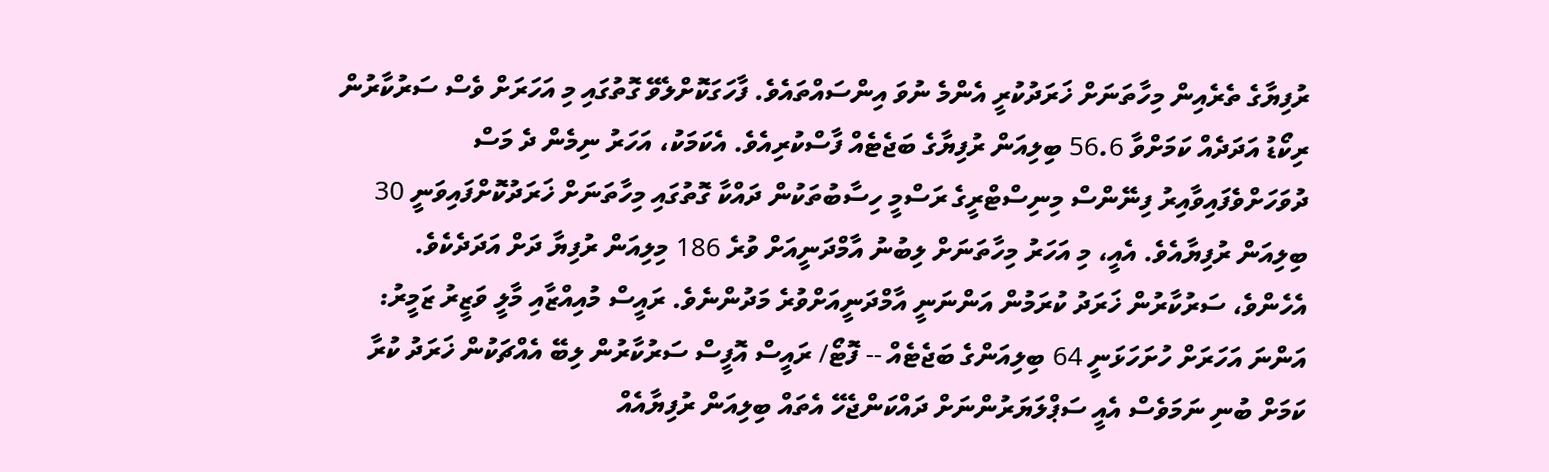ރުފިޔާގެ ތެރެއިން މިހާތަނަށް ޚަރަދުކުރީ އެންމެ ނުވަ އިންސައްތައެވެ. ފާހަގަކޮށްލެވޭ ގޮތުގައި މި އަހަރަށް ވެސް ސަރުކާރުން ރިކޯޑު އަދަދެއް ކަމަށްވާ 56.6 ބިލިއަން ރުފިޔާގެ ބަޖެޓެއް ފާސްކުރިއެވެ. އެކަމަކު، އަހަރު ނިމެން ދެ މަސް ދުވަހަށްވެފައިވާއިރު ފިނޭންސް މިނިސްޓްރީގެ ރަސްމީ ހިސާބުތަކުން ދައްކާ ގޮތުގައި މިހާތަނަށް ޚަރަދުކޮށްފައިވަނީ 30 ބިލިއަން ރުފިޔާއެވެ. އެއީ، މި އަހަރު މިހާތަނަށް ލިބުނު އާމްދަނީއަށް ވުރެ 186 މިލިއަން ރުފިޔާ ދަށް އަދަދެކެވެ. އެހެންވެ، ސަރުކާރުން ޚަރަދު ކުރަމުން އަންނަނީ އާމްދަނީއަށްވުރެ މަދުންނެވެ. ރައީސް މުއިއްޒާއި މާލީ ވަޒީރު ޒަމީރު: އަންނަ އަހަރަށް ހުށަހަޅަނީ 64 ބިލިއަންގެ ބަޖެޓެއް -- ފޮޓޯ/ ރައީސް އޮފީސް ސަރުކާރުން ލިބޭ އެއްޗަކުން ޚަރަދު ކުރާ ކަމަށް ބުނި ނަމަވެސް އެއީ ސަޕްލަޔަރުންނަށް ދައްކަންޖެހޭ އެތައް ބިލިއަން ރުފިޔާއެއް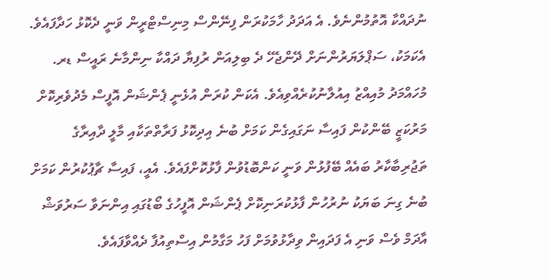ނުދައްކާ އޮތުމުންނެވެ. އެ އަދަދު ހާމަކުރަން ފިނޭންސް މިނިސްޓްރީން ވަނީ ދެކޮޅު ހަދާފައެވެ. އެކަމަކު، ސަޕްލަޔަރުންނަށް ދޭންޖެހޭ ދެ ބިލިއަން ރުފިޔާ ދައްކާ ނިންމާނެ ރައީސް ޑރ. މުހައްމަދު މުއިއްޒު އިއުލާނުކުރެއްވިއެވެ. އެކަން ކުރަން އުޅެނީ ޕެންޝަން އޮފީސް މެދުވެރިކޮށް މަރުކަޒީ ބޭންކުން ފައިސާ ނަގައިގެން ކަމަށް ބުނެ އިދިކޮޅު ފަރާތްތަކާއި މާލީ ދާއިރާގެ ތަޖުރިބާކާރު ބައެއް ބޭފުޅުން ވަނީ ކަންބޮޑުވުން ފާޅުކޮށްފައެވެ. އެއީ، ފައިސާ ޗާޕުކުރުން ކަމަށް ބުނެ ގިނަ ބަޔަކު ނުރުހުން ފާޅުކުރަނިކޮށް ޕެންޝަން އޮފީހުގެ ބޯޑުގައި އިންނަވާ ސަރުވަޝް އާދަމް ވެސް ވަނި އެ ފަދައިން ވިދާޅުވުމަށް ފަހު މަގާމުން އިސްތިއުފާ ދެއްވާފައެވެ.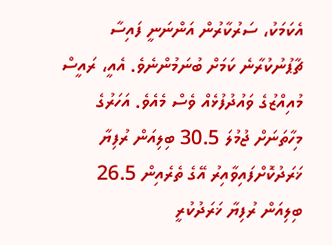އެކަމަކު، ސަރުކާރުން އަންނަނީ ފައިސާ ޗާޕުނުކުރާނެ ކަމަށް ބުނަމުންނެވެ. އެއީ، ރައީސް މުއިއްޒުގެ ވައުދުފުޅެއް ވެސް މެއެވެ. އަހަރުގެ މިހާތަނަށް ޖުމުލަ 30.5 ބިލިއަން ރުފިޔާ ޚަރަދުކޮށްފައިވާއިރު އޭގެ ތެރެއިން 26.5 ބިލިއަން ރުފިޔާ ޚަރަދުކުރީ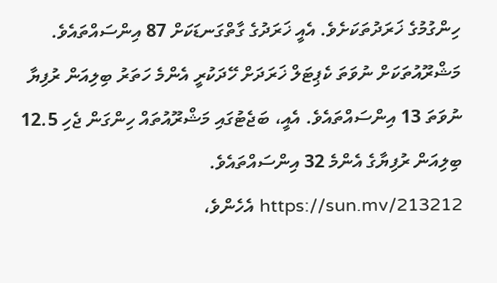ހިންގުމުގެ ޚަރަދުތަކަށެވެ. އެއީ ޚަރަދުގެ ގާތްގަނޑަކަށް 87 އިންސައްތައެވެ. މަޝްރޫއުތަކަށް ނުވަތަ ކެޕިޓަލް ޚަރަދަށް ހޭދަކުރީ އެންމެ ހަތަރު ބިލިއަން ރުފިޔާ ނުވަތަ 13 އިންސައްތައެވެ. އެއީ، ބަޖެޓުގައި މަޝްރޫއުތައް ހިންގަން ޖެހި 12.5 ބިލިއަން ރުފިޔާގެ އެންމެ 32 އިންސައްތައެވެ. https://sun.mv/213212 އެހެންވެ،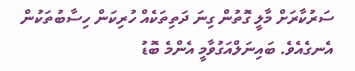ސަރުކާރަށް މާލީ ގޮތުން ގިނަ ދަތިތަކެއް ހުރިކަން ހިސާބުތަކުން އެނގެއެވެ. ބައިނަލްއަގުވާމީ އެންމެ ބޮޑު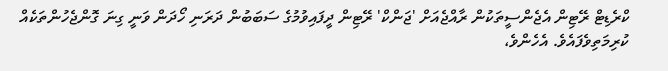ކްރެޑިޓް ރޭޓިން އެޖެންސީތަކުން ރާއްޖެއަށް 'ޖަންކް' ރޭޓިން ދީފައިވުމުގެ ސަބަބުން ދަރަނި ހޯދަން ވަނީ ގިނަ ގޮންޖެހުންތަކެއް ކުރިމަތިވެފައެވެ. އެހެންވެ،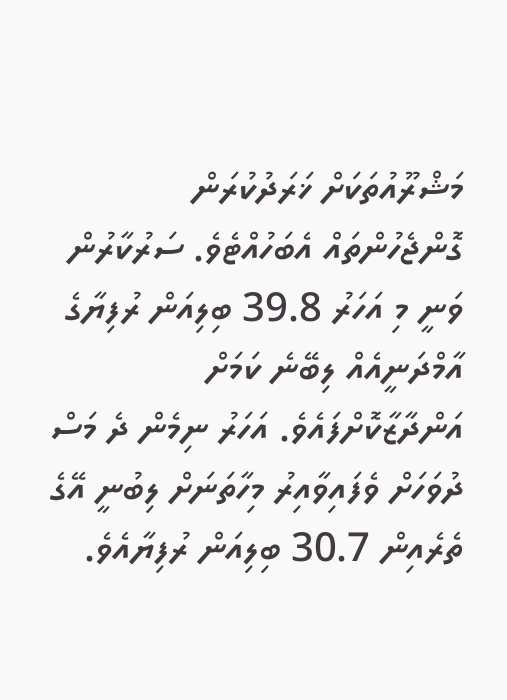މަޝްރޫއުތަކަށް ޚަރަދުކުރަން ގޮންޖެހުންތައް އެބަހުއްޓެވެ. ސަރުކާރުން ވަނީ މި އަހަރު 39.8 ބިލިއަން ރުފިޔާގެ އާމްދަނީއެއް ލިބޭނެ ކަމަށް އަންދާޒާކޮށްފައެވެ. އަހަރު ނިމެން ދެ މަސް ދުވަހަށް ވެފައިވާއިރު މިހާތަނަށް ލިބުނީ އޭގެ ތެރެއިން 30.7 ބިލިއަން ރުފިޔާއެވެ.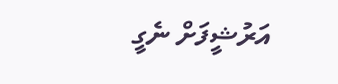އަރުޝީފަށް ނެގީ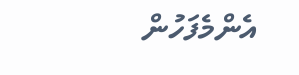އެންމެފަހުން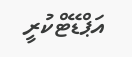އަޕްޑޭޓްކުރީ